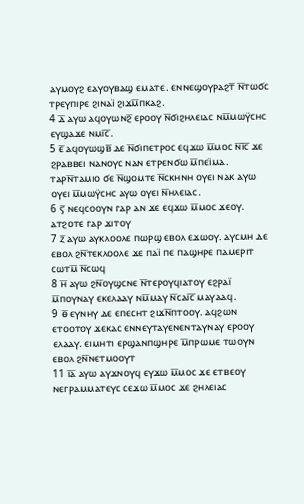ⲁⲩⲙⲟⲩϩ ⲉⲁⲩⲟⲩⲃⲁϣ ⲉⲙⲁⲧⲉ. ⲉⲛⲛⲉϣⲟⲩⲣⲁϩⲧ̅ ⲛ̅ⲧⲱϭⲥ ⲧⲣⲉⲩⲡⲓⲣⲉ ϩⲓⲛⲁⲓ̈ ϩⲓϫⲙ̅ⲡⲕⲁϩ.
4 ⲇ̅ ⲁⲩⲱ ⲁϥⲟⲩⲱⲛϩ̅ ⲉⲣⲟⲟⲩ ⲛ̅ϭⲓϩⲏⲗⲉⲓⲁⲥ ⲛⲙ̅ⲙⲱⲩ̈ⲥⲏⲥ ⲉⲩϣⲁϫⲉ ⲛⲙⲓ̅ⲥ̅.
5 ⲉ̅ ⲁϥⲟⲩⲱϣⲃ̅ ⲇⲉ ⲛ̅ϭⲓⲡⲉⲧⲣⲟⲥ ⲉϥϫⲱ ⲙ̅ⲙⲟⲥ ⲛ̅ⲓ̅ⲥ̅ ϫⲉ ϩⲣⲁⲃⲃⲉⲓ ⲛⲁⲛⲟⲩⲥ ⲛⲁⲛ ⲉⲧⲣⲉⲛϭⲱ ⲙ̅ⲡⲉⲓ̈ⲙⲁ. ⲧⲁⲣⲛ̅ⲧⲁⲙⲓⲟ ϭⲉ ⲛ̅ϣⲟⲙⲧⲉ ⲛ̅ⲥⲕⲏⲛⲏ ⲟⲩⲉⲓ ⲛⲁⲕ ⲁⲩⲱ ⲟⲩⲉⲓ ⲙ̅ⲙⲱⲩ̈ⲥⲏⲥ ⲁⲩⲱ ⲟⲩⲉⲓ ⲛ̅ⲏⲗⲉⲓⲁⲥ.
6 ⲋ̅ ⲛⲉϥⲥⲟⲟⲩⲛ ⲅⲁⲣ ⲁⲛ ϫⲉ ⲉϥϫⲱ ⲙ̅ⲙⲟⲥ ϫⲉⲟⲩ. ⲁⲧϩⲟⲧⲉ ⲅⲁⲣ ϫⲓⲧⲟⲩ
7 ⲍ̅ ⲁⲩⲱ ⲁⲩⲕⲗⲟⲟⲗⲉ ⲡⲱⲣϣ ⲉⲃⲟⲗ ⲉϫⲱⲟⲩ. ⲁⲩⲥⲙⲏ ⲇⲉ ⲉⲃⲟⲗ ϩⲛ̅ⲧⲉⲕⲗⲟⲟⲗⲉ ϫⲉ ⲡⲁⲓ̈ ⲡⲉ ⲡⲁϣⲏⲣⲉ ⲡⲁⲙⲉⲣⲓⲧ ⲥⲱⲧⲙ̅ ⲛ̅ⲥⲱϥ
8 ⲏ̅ ⲁⲩⲱ ϩⲛ̅ⲟⲩϣⲥⲛⲉ ⲛ̅ⲧⲉⲣⲟⲩϥⲓⲁⲧⲟⲩ ⲉϩⲣⲁⲓ̈ ⲙ̅ⲡⲟⲩⲛⲁⲩ ⲉⲕⲉⲗⲁⲁⲩ ⲛⲙ̅ⲙⲁⲩ ⲛ̅ⲥⲁⲓ̅ⲥ̅ ⲙⲁⲩⲁⲁϥ.
9 ⲑ̅ ⲉⲩⲛⲏⲩ ⲇⲉ ⲉⲡⲉⲥⲏⲧ ϩⲓϫⲛ̅ⲡⲧⲟⲟⲩ. ⲁϥϩⲱⲛ ⲉⲧⲟⲟⲧⲟⲩ ϫⲉⲕⲁⲥ ⲉⲛⲛⲉⲩⲧⲁⲩⲉⲛⲉⲛⲧⲁⲩⲛⲁⲩ ⲉⲣⲟⲟⲩ ⲉⲗⲁⲁⲩ. ⲉⲓⲙⲏⲧⲓ ⲉⲣϣⲁⲛⲡϣⲏⲣⲉ ⲙ̅ⲡⲣⲱⲙⲉ ⲧⲱⲟⲩⲛ ⲉⲃⲟⲗ ϩⲛ̅ⲛⲉⲧⲙⲟⲟⲩⲧ
11 ⲓ̅ⲁ̅ ⲁⲩⲱ ⲁⲩϫⲛⲟⲩϥ ⲉⲩϫⲱ ⲙ̅ⲙⲟⲥ ϫⲉ ⲉⲧⲃⲉⲟⲩ ⲛⲉⲅⲣⲁⲙⲙⲁⲧⲉⲩⲥ ⲥⲉϫⲱ ⲙ̅ⲙⲟⲥ ϫⲉ ϩⲏⲗⲉⲓⲁⲥ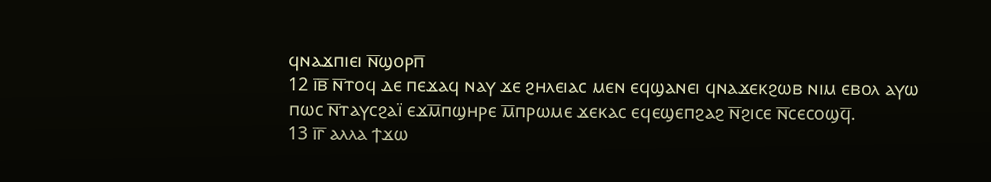ϥⲛⲁϫⲡⲓⲉⲓ ⲛ̅ϣⲟⲣⲡ̅
12 ⲓ̅ⲃ̅ ⲛ̅ⲧⲟϥ ⲇⲉ ⲡⲉϫⲁϥ ⲛⲁⲩ ϫⲉ ϩⲏⲗⲉⲓⲁⲥ ⲙⲉⲛ ⲉϥϣⲁⲛⲉⲓ ϥⲛⲁϫⲉⲕϩⲱⲃ ⲛⲓⲙ ⲉⲃⲟⲗ ⲁⲩⲱ ⲡⲱⲥ ⲛ̅ⲧⲁⲩⲥϩⲁⲓ̈ ⲉϫⲙ̅ⲡϣⲏⲣⲉ ⲙ̅ⲡⲣⲱⲙⲉ ϫⲉⲕⲁⲥ ⲉϥⲉϣⲉⲡϩⲁϩ ⲛ̅ϩⲓⲥⲉ ⲛ̅ⲥⲉⲥⲟϣϥ̅.
13 ⲓ̅ⲅ̅ ⲁⲗⲗⲁ ϯϫⲱ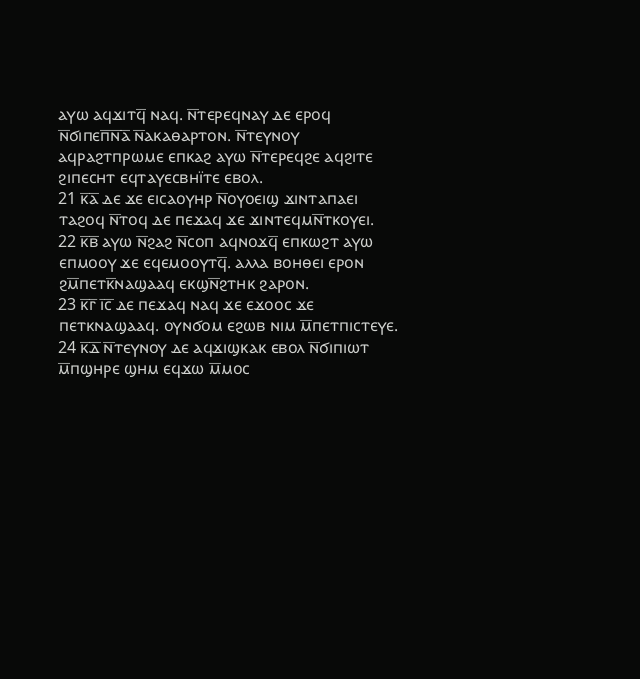ⲁⲩⲱ ⲁϥϫⲓⲧϥ̅ ⲛⲁϥ. ⲛ̅ⲧⲉⲣⲉϥⲛⲁⲩ ⲇⲉ ⲉⲣⲟϥ ⲛ̅ϭⲓⲡⲉⲡ̅ⲛ̅ⲁ̅ ⲛ̅ⲁⲕⲁⲑⲁⲣⲧⲟⲛ. ⲛ̅ⲧⲉⲩⲛⲟⲩ ⲁϥⲣⲁϩⲧⲡⲣⲱⲙⲉ ⲉⲡⲕⲁϩ ⲁⲩⲱ ⲛ̅ⲧⲉⲣⲉϥϩⲉ ⲁϥϩⲓⲧⲉ ϩⲓⲡⲉⲥⲏⲧ ⲉϥⲧⲁⲩⲉⲥⲃⲏⲓ̈ⲧⲉ ⲉⲃⲟⲗ.
21 ⲕ̅ⲁ̅ ⲇⲉ ϫⲉ ⲉⲓⲥⲁⲟⲩⲏⲣ ⲛ̅ⲟⲩⲟⲉⲓϣ ϫⲓⲛⲧⲁⲡⲁⲉⲓ ⲧⲁϩⲟϥ ⲛ̅ⲧⲟϥ ⲇⲉ ⲡⲉϫⲁϥ ϫⲉ ϫⲓⲛⲧⲉϥⲙⲛ̅ⲧⲕⲟⲩⲉⲓ.
22 ⲕ̅ⲃ̅ ⲁⲩⲱ ⲛ̅ϩⲁϩ ⲛ̅ⲥⲟⲡ ⲁϥⲛⲟϫϥ̅ ⲉⲡⲕⲱϩⲧ ⲁⲩⲱ ⲉⲡⲙⲟⲟⲩ ϫⲉ ⲉϥⲉⲙⲟⲟⲩⲧϥ̅. ⲁⲗⲗⲁ ⲃⲟⲏⲑⲉⲓ ⲉⲣⲟⲛ ϩⲙ̅ⲡⲉⲧⲕ̅ⲛⲁϣⲁⲁϥ ⲉⲕϣⲛ̅ϩⲧⲏⲕ ϩⲁⲣⲟⲛ.
23 ⲕ̅ⲅ̅ ⲓ̅ⲥ̅ ⲇⲉ ⲡⲉϫⲁϥ ⲛⲁϥ ϫⲉ ⲉϫⲟⲟⲥ ϫⲉ ⲡⲉⲧⲕⲛⲁϣⲁⲁϥ. ⲟⲩⲛϭⲟⲙ ⲉϩⲱⲃ ⲛⲓⲙ ⲙ̅ⲡⲉⲧⲡⲓⲥⲧⲉⲩⲉ.
24 ⲕ̅ⲇ̅ ⲛ̅ⲧⲉⲩⲛⲟⲩ ⲇⲉ ⲁϥϫⲓϣⲕⲁⲕ ⲉⲃⲟⲗ ⲛ̅ϭⲓⲡⲓⲱⲧ ⲙ̅ⲡϣⲏⲣⲉ ϣⲏⲙ ⲉϥϫⲱ ⲙ̅ⲙⲟⲥ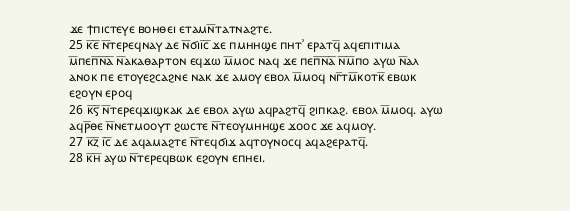ϫⲉ ϯⲡⲓⲥⲧⲉⲩⲉ ⲃⲟⲏⲑⲉⲓ ⲉⲧⲁⲙⲛ̅ⲧⲁⲧⲛⲁϩⲧⲉ.
25 ⲕ̅ⲉ̅ ⲛ̅ⲧⲉⲣⲉϥⲛⲁⲩ ⲇⲉ ⲛ̅ϭⲓⲓ̅ⲥ̅ ϫⲉ ⲡⲙⲏⲏϣⲉ ⲡⲏⲧʾ ⲉⲣⲁⲧϥ̅ ⲁϥⲉⲡⲓⲧⲓⲙⲁ ⲙ̅ⲡⲉⲡ̅ⲛ̅ⲁ̅ ⲛ̅ⲁⲕⲁⲑⲁⲣⲧⲟⲛ ⲉϥϫⲱ ⲙ̅ⲙⲟⲥ ⲛⲁϥ ϫⲉ ⲡⲉⲡ̅ⲛ̅ⲁ̅ ⲛ̅ⲙ̅ⲡⲟ ⲁⲩⲱ ⲛ̅ⲁⲗ ⲁⲛⲟⲕ ⲡⲉ ⲉⲧⲟⲩⲉϩⲥⲁϩⲛⲉ ⲛⲁⲕ ϫⲉ ⲁⲙⲟⲩ ⲉⲃⲟⲗ ⲙ̅ⲙⲟϥ ⲛⲅ̅ⲧⲙ̅ⲕⲟⲧⲕ̅ ⲉⲃⲱⲕ ⲉϩⲟⲩⲛ ⲉⲣⲟϥ
26 ⲕ̅ⲋ̅ ⲛ̅ⲧⲉⲣⲉϥϫⲓϣⲕⲁⲕ ⲇⲉ ⲉⲃⲟⲗ ⲁⲩⲱ ⲁϥⲣⲁϩⲧϥ̅ ϩⲓⲡⲕⲁϩ. ⲉⲃⲟⲗ ⲙ̅ⲙⲟϥ. ⲁⲩⲱ ⲁϥⲣ̅ⲑⲉ ⲛ̅ⲛⲉⲧⲙⲟⲟⲩⲧ ϩⲱⲥⲧⲉ ⲛ̅ⲧⲉⲟⲩⲙⲏⲏϣⲉ ϫⲟⲟⲥ ϫⲉ ⲁϥⲙⲟⲩ.
27 ⲕ̅ⲍ̅ ⲓ̅ⲥ̅ ⲇⲉ ⲁϥⲁⲙⲁϩⲧⲉ ⲛ̅ⲧⲉϥϭⲓϫ ⲁϥⲧⲟⲩⲛⲟⲥϥ ⲁϥⲁϩⲉⲣⲁⲧϥ̅.
28 ⲕ̅ⲏ̅ ⲁⲩⲱ ⲛ̅ⲧⲉⲣⲉϥⲃⲱⲕ ⲉϩⲟⲩⲛ ⲉⲡⲏⲉⲓ.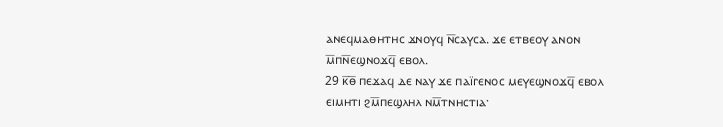ⲁⲛⲉϥⲙⲁⲑⲏⲧⲏⲥ ϫⲛⲟⲩϥ ⲛ̅ⲥⲁⲩⲥⲁ. ϫⲉ ⲉⲧⲃⲉⲟⲩ ⲁⲛⲟⲛ ⲙ̅ⲡⲛ̅ⲉϣⲛⲟϫϥ̅ ⲉⲃⲟⲗ.
29 ⲕ̅ⲑ̅ ⲡⲉϫⲁϥ ⲇⲉ ⲛⲁⲩ ϫⲉ ⲡⲁⲓ̈ⲅⲉⲛⲟⲥ ⲙⲉⲩⲉϣⲛⲟϫϥ̅ ⲉⲃⲟⲗ ⲉⲓⲙⲏⲧⲓ ϩⲙ̅ⲡⲉϣⲗⲏⲗ ⲛⲙ̅ⲧⲛⲏⲥⲧⲓⲁ·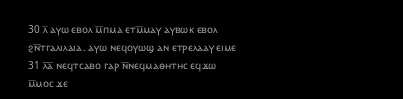30 ⲗ̅ ⲁⲩⲱ ⲉⲃⲟⲗ ⲙ̅ⲡⲙⲁ ⲉⲧⲙ̅ⲙⲁⲩ ⲁⲩⲃⲱⲕ ⲉⲃⲟⲗ ϩⲛ̅ⲧⲅⲁⲗⲓⲗⲁⲓⲁ. ⲁⲩⲱ ⲛⲉϥⲟⲩⲱϣ ⲁⲛ ⲉⲧⲣⲉⲗⲁⲁⲩ ⲉⲓⲙⲉ
31 ⲗ̅ⲁ̅ ⲛⲉϥⲧⲥⲁⲃⲟ ⲅⲁⲣ ⲛ̅ⲛⲉϥⲙⲁⲑⲏⲧⲏⲥ ⲉϥϫⲱ ⲙ̅ⲙⲟⲥ ϫⲉ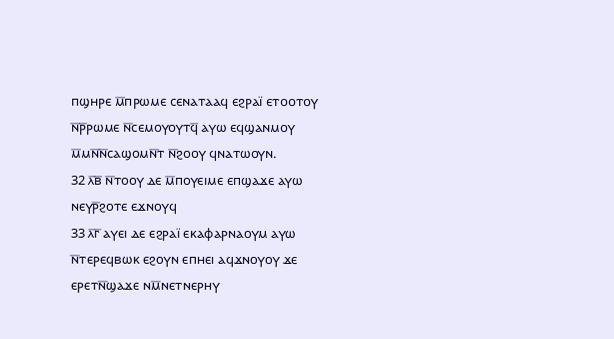ⲡϣⲏⲣⲉ ⲙ̅ⲡⲣⲱⲙⲉ ⲥⲉⲛⲁⲧⲁⲁϥ ⲉϩⲣⲁⲓ̈ ⲉⲧⲟⲟⲧⲟⲩ ⲛ̅ⲣ̅ⲣⲱⲙⲉ ⲛ̅ⲥⲉⲙⲟⲩⲟⲩⲧϥ̅ ⲁⲩⲱ ⲉϥϣⲁⲛⲙⲟⲩ ⲙ̅ⲙⲛ̅ⲛ̅ⲥⲁϣⲟⲙⲛ̅ⲧ ⲛ̅ϩⲟⲟⲩ ϥⲛⲁⲧⲱⲟⲩⲛ.
32 ⲗ̅ⲃ̅ ⲛ̅ⲧⲟⲟⲩ ⲇⲉ ⲙ̅ⲡⲟⲩⲉⲓⲙⲉ ⲉⲡϣⲁϫⲉ ⲁⲩⲱ ⲛⲉⲩⲣ̅ϩⲟⲧⲉ ⲉϫⲛⲟⲩϥ
33 ⲗ̅ⲅ̅ ⲁⲩⲉⲓ ⲇⲉ ⲉϩⲣⲁⲓ̈ ⲉⲕⲁⲫⲁⲣⲛⲁⲟⲩⲙ ⲁⲩⲱ ⲛ̅ⲧⲉⲣⲉϥⲃⲱⲕ ⲉϩⲟⲩⲛ ⲉⲡⲏⲉⲓ ⲁϥϫⲛⲟⲩⲟⲩ ϫⲉ ⲉⲣⲉⲧⲛ̅ϣⲁϫⲉ ⲛⲙ̅ⲛⲉⲧⲛⲉⲣⲏⲩ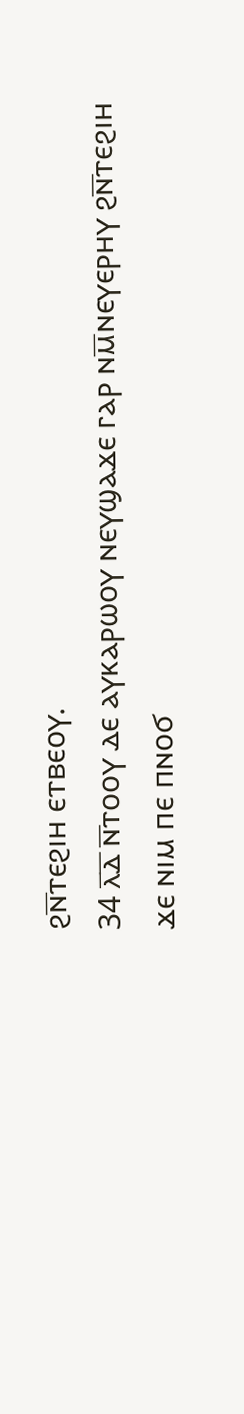ϩⲛ̅ⲧⲉϩⲓⲏ ⲉⲧⲃⲉⲟⲩ.
34 ⲗ̅ⲇ̅ ⲛ̅ⲧⲟⲟⲩ ⲇⲉ ⲁⲩⲕⲁⲣⲱⲟⲩ ⲛⲉⲩϣⲁϫⲉ ⲅⲁⲣ ⲛⲙ̅ⲛⲉⲩⲉⲣⲏⲩ ϩⲛ̅ⲧⲉϩⲓⲏ ϫⲉ ⲛⲓⲙ ⲡⲉ ⲡⲛⲟϭ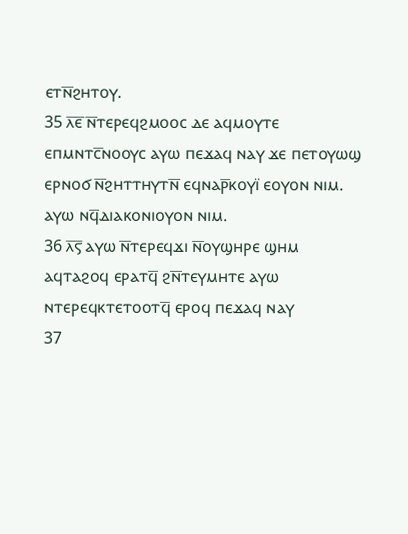ⲉⲧⲛ̅ϩⲏⲧⲟⲩ.
35 ⲗ̅ⲉ̅ ⲛ̅ⲧⲉⲣⲉϥϩⲙⲟⲟⲥ ⲇⲉ ⲁϥⲙⲟⲩⲧⲉ ⲉⲡⲙⲛⲧⲥ̅ⲛⲟⲟⲩⲥ ⲁⲩⲱ ⲡⲉϫⲁϥ ⲛⲁⲩ ϫⲉ ⲡⲉⲧⲟⲩⲱϣ ⲉⲣⲛⲟϭ ⲛ̅ϩⲏⲧⲧⲏⲩⲧⲛ̅ ⲉϥⲛⲁⲣ̅ⲕⲟⲩⲓ̈ ⲉⲟⲩⲟⲛ ⲛⲓⲙ. ⲁⲩⲱ ⲛϥ̅ⲇⲓⲁⲕⲟⲛⲓⲟⲩⲟⲛ ⲛⲓⲙ.
36 ⲗ̅ⲋ̅ ⲁⲩⲱ ⲛ̅ⲧⲉⲣⲉϥϫⲓ ⲛ̅ⲟⲩϣⲏⲣⲉ ϣⲏⲙ ⲁϥⲧⲁϩⲟϥ ⲉⲣⲁⲧϥ̅ ϩⲛ̅ⲧⲉⲩⲙⲏⲧⲉ ⲁⲩⲱ ⲛⲧⲉⲣⲉϥⲕⲧⲉⲧⲟⲟⲧϥ̅ ⲉⲣⲟϥ ⲡⲉϫⲁϥ ⲛⲁⲩ
37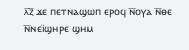ⲗ̅ⲍ̅ ϫⲉ ⲡⲉⲧⲛⲁϣⲱⲡ ⲉⲣⲟϥ ⲛ̅ⲟⲩⲁ ⲛ̅ⲑⲉ ⲛ̅ⲛⲉⲓ̈ϣⲏⲣⲉ ϣⲏⲙ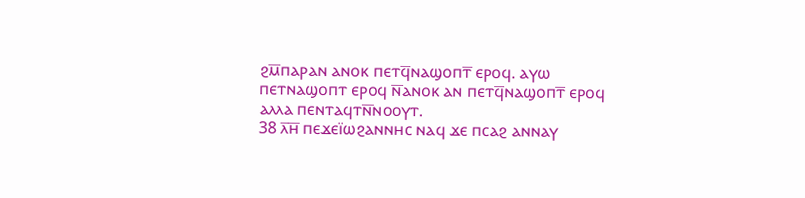ϩⲙ̅ⲡⲁⲣⲁⲛ ⲁⲛⲟⲕ ⲡⲉⲧϥ̅ⲛⲁϣⲟⲡⲧ̅ ⲉⲣⲟϥ. ⲁⲩⲱ ⲡⲉⲧⲛⲁϣⲟⲡⲧ ⲉⲣⲟϥ ⲛ̅ⲁⲛⲟⲕ ⲁⲛ ⲡⲉⲧϥ̅ⲛⲁϣⲟⲡⲧ̅ ⲉⲣⲟϥ ⲁⲗⲗⲁ ⲡⲉⲛⲧⲁϥⲧⲛ̅ⲛⲟⲟⲩⲧ.
38 ⲗ̅ⲏ̅ ⲡⲉϫⲉⲓ̈ⲱϩⲁⲛⲛⲏⲥ ⲛⲁϥ ϫⲉ ⲡⲥⲁϩ ⲁⲛⲛⲁⲩ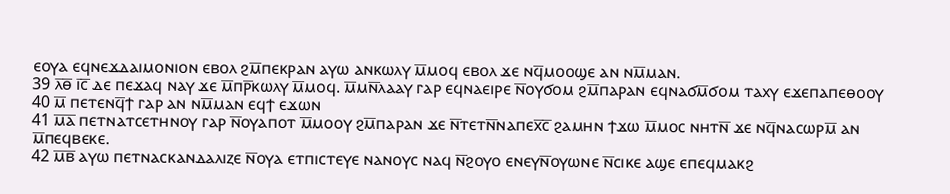ⲉⲟⲩⲁ ⲉϥⲛⲉϫⲇⲁⲓⲙⲟⲛⲓⲟⲛ ⲉⲃⲟⲗ ϩⲙ̅ⲡⲉⲕⲣⲁⲛ ⲁⲩⲱ ⲁⲛⲕⲱⲗⲩ ⲙ̅ⲙⲟϥ ⲉⲃⲟⲗ ϫⲉ ⲛϥ̅ⲙⲟⲟϣⲉ ⲁⲛ ⲛⲙ̅ⲙⲁⲛ.
39 ⲗ̅ⲑ̅ ⲓ̅ⲥ̅ ⲇⲉ ⲡⲉϫⲁϥ ⲛⲁⲩ ϫⲉ ⲙ̅ⲡⲣ̅ⲕⲱⲗⲩ ⲙ̅ⲙⲟϥ. ⲙ̅ⲙⲛ̅ⲗⲁⲁⲩ ⲅⲁⲣ ⲉϥⲛⲁⲉⲓⲣⲉ ⲛ̅ⲟⲩϭⲟⲙ ϩⲙ̅ⲡⲁⲣⲁⲛ ⲉϥⲛⲁϭⲙ̅ϭⲟⲙ ⲧⲁⲭⲩ ⲉϫⲉⲡⲁⲡⲉⲑⲟⲟⲩ
40 ⲙ̅ ⲡⲉⲧⲉⲛϥ̅ϯ ⲅⲁⲣ ⲁⲛ ⲛⲙ̅ⲙⲁⲛ ⲉϥϯ ⲉϫⲱⲛ
41 ⲙ̅ⲁ̅ ⲡⲉⲧⲛⲁⲧⲥⲉⲧⲏⲛⲟⲩ ⲅⲁⲣ ⲛ̅ⲟⲩⲁⲡⲟⲧ ⲙ̅ⲙⲟⲟⲩ ϩⲙ̅ⲡⲁⲣⲁⲛ ϫⲉ ⲛ̅ⲧⲉⲧⲛ̅ⲛⲁⲡⲉⲭ̅ⲥ̅ ϩⲁⲙⲏⲛ ϯϫⲱ ⲙ̅ⲙⲟⲥ ⲛⲏⲧⲛ̅ ϫⲉ ⲛϥ̅ⲛⲁⲥⲱⲣⲙ̅ ⲁⲛ ⲙ̅ⲡⲉϥⲃⲉⲕⲉ.
42 ⲙ̅ⲃ̅ ⲁⲩⲱ ⲡⲉⲧⲛⲁⲥⲕⲁⲛⲇⲁⲗⲓⲍⲉ ⲛ̅ⲟⲩⲁ ⲉⲧⲡⲓⲥⲧⲉⲩⲉ ⲛⲁⲛⲟⲩⲥ ⲛⲁϥ ⲛ̅ϩⲟⲩⲟ ⲉⲛⲉⲩⲛ̅ⲟⲩⲱⲛⲉ ⲛ̅ⲥⲓⲕⲉ ⲁϣⲉ ⲉⲡⲉϥⲙⲁⲕϩ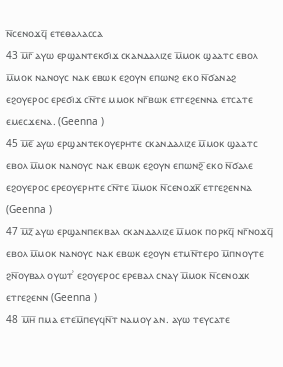ⲛ̅ⲥⲉⲛⲟϫϥ̅ ⲉⲧⲉⲑⲁⲗⲁⲥⲥⲁ
43 ⲙ̅ⲅ̅ ⲁⲩⲱ ⲉⲣϣⲁⲛⲧⲉⲕϭⲓϫ ⲥⲕⲁⲛⲇⲁⲗⲓⲍⲉ ⲙ̅ⲙⲟⲕ ϣⲁⲁⲧⲥ ⲉⲃⲟⲗ ⲙ̅ⲙⲟⲕ ⲛⲁⲛⲟⲩⲥ ⲛⲁⲕ ⲉⲃⲱⲕ ⲉϩⲟⲩⲛ ⲉⲡⲱⲛϩ ⲉⲕⲟ ⲛ̅ϭⲁⲛⲁϩ ⲉϩⲟⲩⲉⲣⲟⲥ ⲉⲣⲉϭⲓϫ ⲥⲛ̅ⲧⲉ ⲙⲙⲟⲕ ⲛⲅ̅ⲃⲱⲕ ⲉⲧⲅⲉϩⲉⲛⲛⲁ ⲉⲧⲥⲁⲧⲉ ⲉⲙⲉⲥϫⲉⲛⲁ. (Geenna )
45 ⲙ̅ⲉ̅ ⲁⲩⲱ ⲉⲣϣⲁⲛⲧⲉⲕⲟⲩⲉⲣⲏⲧⲉ ⲥⲕⲁⲛⲇⲁⲗⲓⲍⲉ ⲙ̅ⲙⲟⲕ ϣⲁⲁⲧⲥ ⲉⲃⲟⲗ ⲙ̅ⲙⲟⲕ ⲛⲁⲛⲟⲩⲥ ⲛⲁⲕ ⲉⲃⲱⲕ ⲉϩⲟⲩⲛ ⲉⲡⲱⲛϩ̅ ⲉⲕⲟ ⲛ̅ϭⲁⲗⲉ ⲉϩⲟⲩⲉⲣⲟⲥ ⲉⲣⲉⲟⲩⲉⲣⲏⲧⲉ ⲥⲛ̅ⲧⲉ ⲙ̅ⲙⲟⲕ ⲛ̅ⲥⲉⲛⲟϫⲕ̅ ⲉⲧⲅⲉϩⲉⲛⲛⲁ (Geenna )
47 ⲙ̅ⲍ̅ ⲁⲩⲱ ⲉⲣϣⲁⲛⲡⲉⲕⲃⲁⲗ ⲥⲕⲁⲛⲇⲁⲗⲓⲍⲉ ⲙ̅ⲙⲟⲕ ⲡⲟⲣⲕϥ̅ ⲛⲅ̅ⲛⲟϫϥ̅ ⲉⲃⲟⲗ ⲙ̅ⲙⲟⲕ ⲛⲁⲛⲟⲩⲥ ⲛⲁⲕ ⲉⲃⲱⲕ ⲉϩⲟⲩⲛ ⲉⲧⲙⲛ̅ⲧⲉⲣⲟ ⲙ̅ⲡⲛⲟⲩⲧⲉ ϩⲛ̅ⲟⲩⲃⲁⲗ ⲟⲩⲱⲧʾ ⲉϩⲟⲩⲉⲣⲟⲥ ⲉⲣⲉⲃⲁⲗ ⲥⲛⲁⲩ ⲙ̅ⲙⲟⲕ ⲛ̅ⲥⲉⲛⲟϫⲕ ⲉⲧⲅⲉϩⲉⲛⲛ (Geenna )
48 ⲙ̅ⲏ̅ ⲡⲙⲁ ⲉⲧⲉⲙ̅ⲡⲉⲩϥⲛ̅ⲧ ⲛⲁⲙⲟⲩ ⲁⲛ. ⲁⲩⲱ ⲧⲉⲩⲥⲁⲧⲉ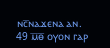ⲛⲥ̅ⲛⲁϫⲉⲛⲁ ⲁⲛ.
49 ⲙ̅ⲑ̅ ⲟⲩⲟⲛ ⲅⲁⲣ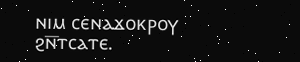ⲛⲓⲙ ⲥⲉⲛⲁϫⲟⲕⲣⲟⲩ ϩⲛ̅ⲧⲥⲁⲧⲉ.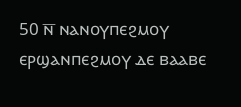50 ⲛ̅ ⲛⲁⲛⲟⲩⲡⲉϩⲙⲟⲩ ⲉⲣϣⲁⲛⲡⲉϩⲙⲟⲩ ⲇⲉ ⲃⲁⲁⲃⲉ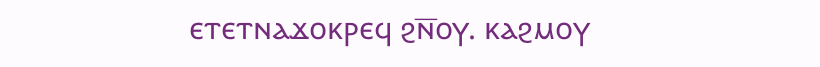ⲉⲧⲉⲧⲛⲁϫⲟⲕⲣⲉϥ ϩⲛ̅ⲟⲩ. ⲕⲁϩⲙⲟⲩ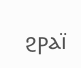ϩⲣⲁⲓ̈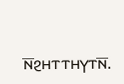ⲛ̅ϩⲏⲧⲧⲏⲩⲧⲛ̅.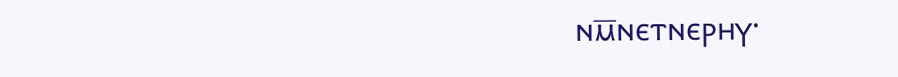ⲛⲙ̅ⲛⲉⲧⲛⲉⲣⲏⲩ·